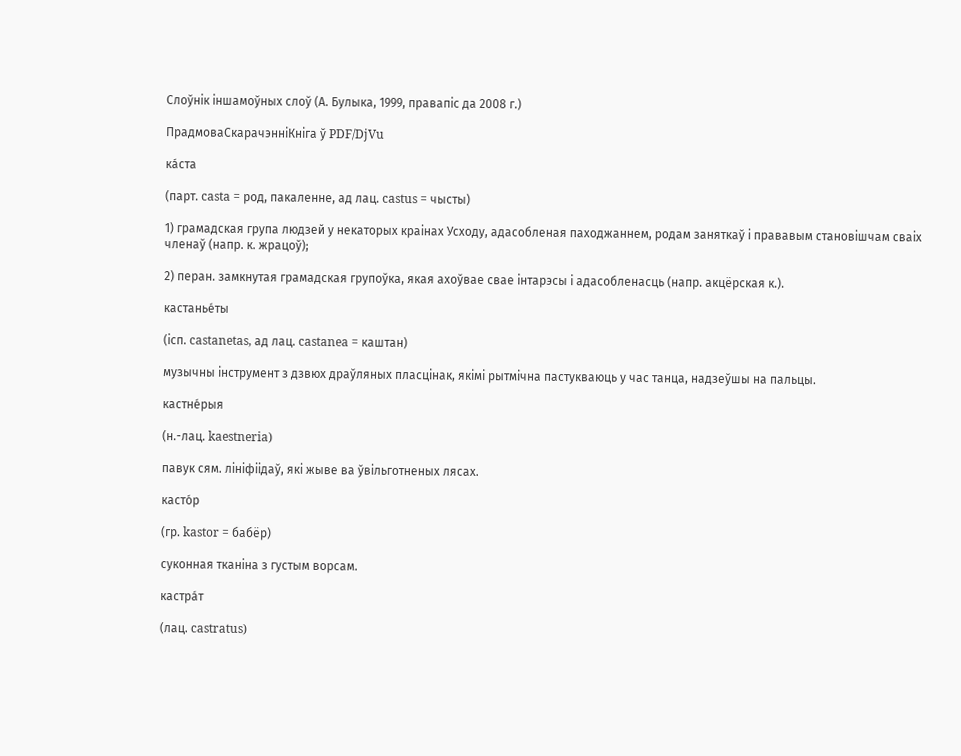Слоўнік іншамоўных слоў (А. Булыка, 1999, правапіс да 2008 г.)

ПрадмоваСкарачэнніКніга ў PDF/DjVu

ка́ста

(парт. casta = род, пакаленне, ад лац. castus = чысты)

1) грамадская група людзей у некаторых краінах Усходу, адасобленая паходжаннем, родам заняткаў і прававым становішчам сваіх членаў (напр. к. жрацоў);

2) перан. замкнутая грамадская групоўка, якая ахоўвае свае інтарэсы і адасобленасць (напр. акцёрская к.).

кастанье́ты

(ісп. castanetas, ад лац. castanea = каштан)

музычны інструмент з дзвюх драўляных пласцінак, якімі рытмічна пастукваюць у час танца, надзеўшы на пальцы.

кастне́рыя

(н.-лац. kaestneria)

павук сям. лініфіідаў, які жыве ва ўвільготненых лясах.

касто́р

(гр. kastor = бабёр)

суконная тканіна з густым ворсам.

кастра́т

(лац. castratus)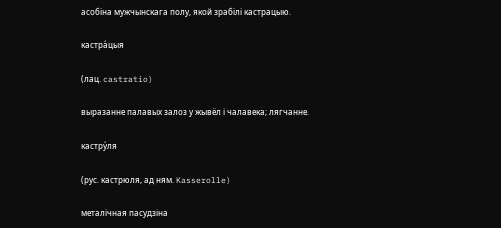асобіна мужчынскага полу, якой зрабілі кастрацыю.

кастра́цыя

(лац. castratio)

выразанне палавых залоз у жывёл і чалавека; лягчанне.

кастру́ля

(рус. кастрюля, ад ням. Kasserolle)

металічная пасудзіна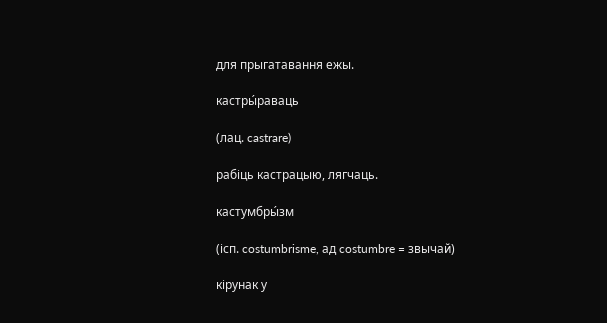для прыгатавання ежы.

кастры́раваць

(лац. castrare)

рабіць кастрацыю, лягчаць.

кастумбры́зм

(ісп. costumbrisme, ад costumbre = звычай)

кірунак у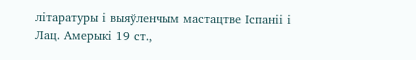літаратуры і выяўленчым мастацтве Іспаніі і Лац. Амерыкі 19 ст.,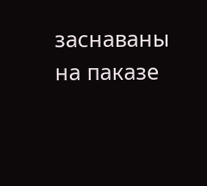заснаваны на паказе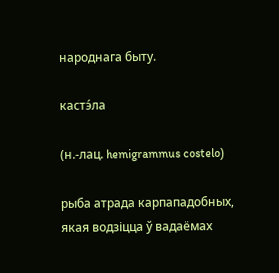народнага быту.

кастэ́ла

(н.-лац. hemigrammus costelo)

рыба атрада карпападобных, якая водзіцца ў вадаёмах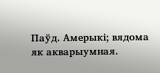Паўд. Амерыкі; вядома як акварыумная.